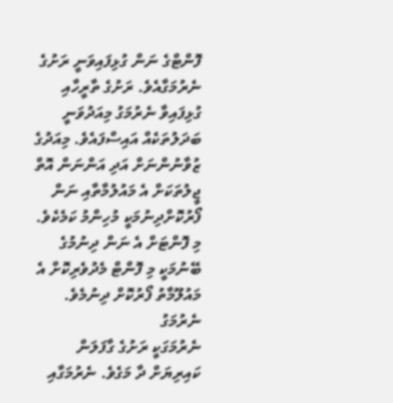ފޮންޓްގެ ނަން ގުޅިފައިވަނީ ރަށުގެ ނެރުމަގާއެވެ. ރަށުގެ ތާރީހާއި ގުޅިފައިވާ ނެރުމަގު މިއަދުވަނީ ބަދަލުތަކެއް އައިސްފައެވެ. މިއަދުގެ ޒުވާނުންނަށް އަދި އަންނަން އޮތް ޖީލުތަކަށް އެ މައުލުމާތާއި ނަން ފޯރުކޮށްދިނުމަކީ މުހިންމު ކަމެކެވެ. މި ފޮންޓަށް އެ ނަން ދިނުމުގެ ބޭނުމަކީ މި ފޮންޓް މެދުވެރިކޮށް އެ މައުލޫމާތު ފޯރުކޮށް ދިނުމެވެ.
ނެރުމަގު
ނެރުމަގަކީ ރަށުގެ ގާފަލަން ކައިރިޔަށް ދާ މަގެވެ. ނެރުމަގާއި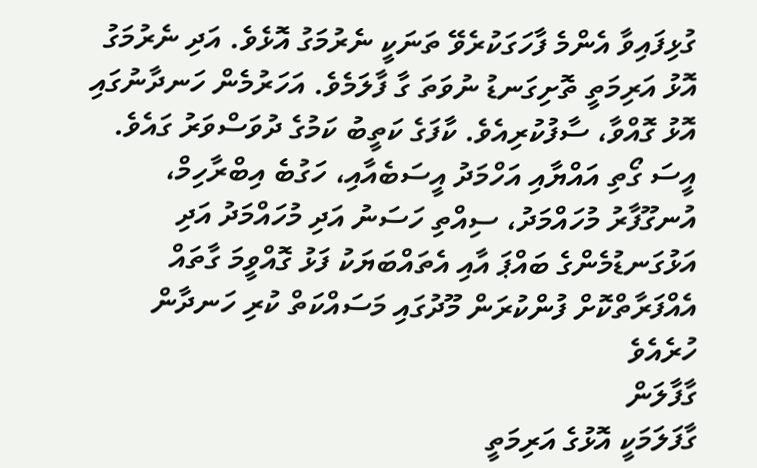ގުޅިފައިވާ އެންމެ ފާހަގަކުރެވޭ ތަނަކީ ނެރުމަގު އޮޅެވެ. އަދި ނެރުމަގު އޮޅު އަރިމަތީ ތޮށިގަނޑު ނުވަތަ ގާ ފާލަމެވެ. އަހަރުމެން ހަނދާނުގައި އޮޅު ގޮއްވާ، ސާފުކުރިއެވެ. ކާފަގެ ކަތީބު ކަމުގެ ދުވަސްވަރު ގައެވެ. އީސަ ގޯތި އައްޔާއި އަހްމަދު އީސަބެއާއި، ހަގުބެ އިބްރާހިމް، އުނގޫފާރު މުހައްމަދު، ސިއްތި ހަސަނު އަދި މުހައްމަދު އަދި އަޅުގަނޑުމެންގެ ބައްޕަ އާއި އެތައްބަޔަކު ފަޅު ގޮއްވީމަ ގާތައް އެއްފަރާތްކޮށް ފުންކުރަން މޫދުގައި މަސައްކަތް ކުރި ހަނދާން ހުރެއެވެ
ގާފާލަން
ގާފަލަމަކީ އޮޅުގެ އަރިމަތީ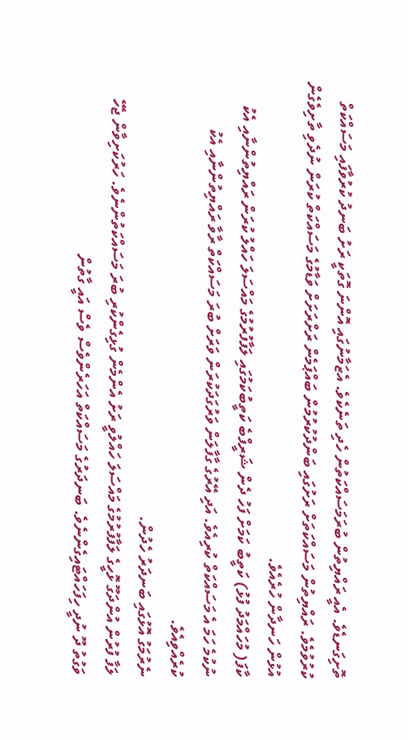ތޮށިގަނޑެވެ. އެއީ ރައްޔިތުން ބުރަމަސައްކަތުން ހެދި ތަނެކެވެ. އެޒަމާނުގައި އޮންނަ ގޮތަކީ ރަށު ބަނދު ކުރުވާފައި މަސައްކަތް ކުރުވުމެވެ. ރައްޔިތުން މަސައްކަތަށް ރަށުގައި ބަންދުކުރުމުން ބައްޕަމެން ރަށްރަށަށް ވަޑާމުގެ މަސައްކަތް ކުރަން ނުދެވި ތާށިވެގެން އުޅުން ހަނދާން ހުރެއެވެ.
ކާފަ( މުހައްމަދު ފުޅު) ކަތީބު ކަމަށް ފަހު ދެން ޝަރީފްބެ ކަތީބުކަމުގައި ލަފާފުރުމުގެ މައްސަލަ ހައްލު ކުރަން ރައްޔިތުންނާއި އެކު ނުކުމެ ހަމަ އެ މަސައްކަތް ކުރިއެވެ. އަދި އޭރުގެ ގާފާލަން ވަރުގަދަކުރަން ވަރަށް ބުރަ މަސައްކަތް ރާވާ ރައްޔިތުންނާއި އެކު ކުރެއްވިއެވެ.
ނެރުމަގު އޮޅުގައި ބަނދަރު ހެދުން.
ލަފާ ފުރުން އުންދަގޫ ޅޮހީގެ ލަފާފުރުމުގެ މައްސަލަ ހައްލުވީ ރަށު އެންމެން ގުޅިގެންކުރި ބުރަ މަސައްކަތުންނެވެ. ހަރުކަށިވާން ޖެހޭ ވަގުތު ދޫ ނުދީ ހިފަހައްޓައިގެންނެވެ. ބަނދަރުގެ މަސައްކަތް އަހަރެންވެސް ވެސް އައީ ގާތުން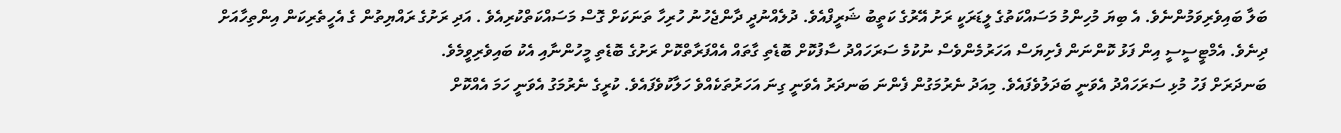ބަލާ ބައިވެރިވަމުންނެވެ. އެ ބިޔަ މުހިންމު މަސައްކަތުގެ ލީޑަރަކީ ރަށު އޭރުގެ ކަތީބު ޝަރީފްއެވެ. ދުލެއްނުދީ ދާންޖެހުނު ހުރިހާ ތަނަކަށް ގޮސް މަސައްކަތްކުރިއެވެ . އަދި ރަށުގެ ރައްޔިތުން ގެ އެހީތެރިކަން އިންތިހާއަށް ދިނެވެ. އެމްޓީސީސީ އިން ފަޅު ކޮންނަން ފެށިޔަސް އަހަރުމެންވެސް ނުކުމެ ސަރަހައްދު ސާފުކޮށް ބޮޑެތި ގާތައް އެއްފަރާތްކޮށް ރަށުގެ ބޮޑެތި މީހުންނާއި އެކު ބައިވެރިވީމެވެ.
ބަނދަރަށް ފަހު މުޅި ސަރަހައްދު އެވަނީ ބަދަލުވެފައެވެ. މިއަދު ނެރުމަގުން ފެންނަ ބަނދަރު އެވަނީ ގިނަ އަހަރުތަކެއްވެ ހަލާކުވެފައެވެ. ކުރީގެ ނެރުމަގު އެވަނީ ހަމަ އެއްކޮށް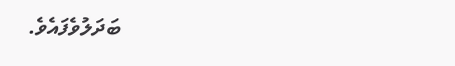ބަދަލުވެފައެވެ.